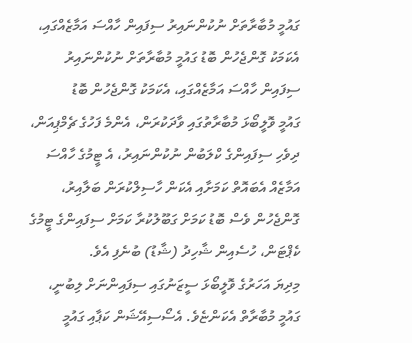ގައުމީ މުބާރާތަށް ނުކުންނައިރު ސިފައިން ހާއްސަ އަމާޒެއްގައި، އެކަމަކު ގޮންޖެހުން ބޮޑު ގައުމީ މުބާރާތަށް ނުކުންނައިރު ސިފައިން ހާއްސަ އަމާޒެއްގައި، އެކަމަކު ގޮންޖެހުން ބޮޑު
ގައުމީ ވޮލީބޯޅަ މުބާރާތުގައި ވާދަކުރަން، އެންމެ ފަހުގެ ޗެމްޕިއަން، ދިވެހި ސިފައިންގެ ކްލަބުން ނުކުންނައިރު، އެ ޓީމުގެ ހާއްސަ އަމާޒެއް އެބައޮތް ކަމަށާއި އެކަން ހާސިލްކުރަން ބަލާއިރު، ގޮންޖެހުން ވެސް ބޮޑު ކަމަށް ގަބޫލުކުރާ ކަމަށް ސިފައިންގެ ޓީމުގެ ކެޕްޓަން، ހުސެއިން ޝާހިދު (ޝާޑު) ބުނެފި އެވެ.
މިދިޔަ އަހަރުގެ ވޮލީބޯޅަ ސީޒަނުގައި ސިފައިންނަށް ލިބުނީ، ގައުމީ މުބާރާތް އެކަންޏެވެ. އެސޯސިއޭޝަން ކަޕާއި ގައުމީ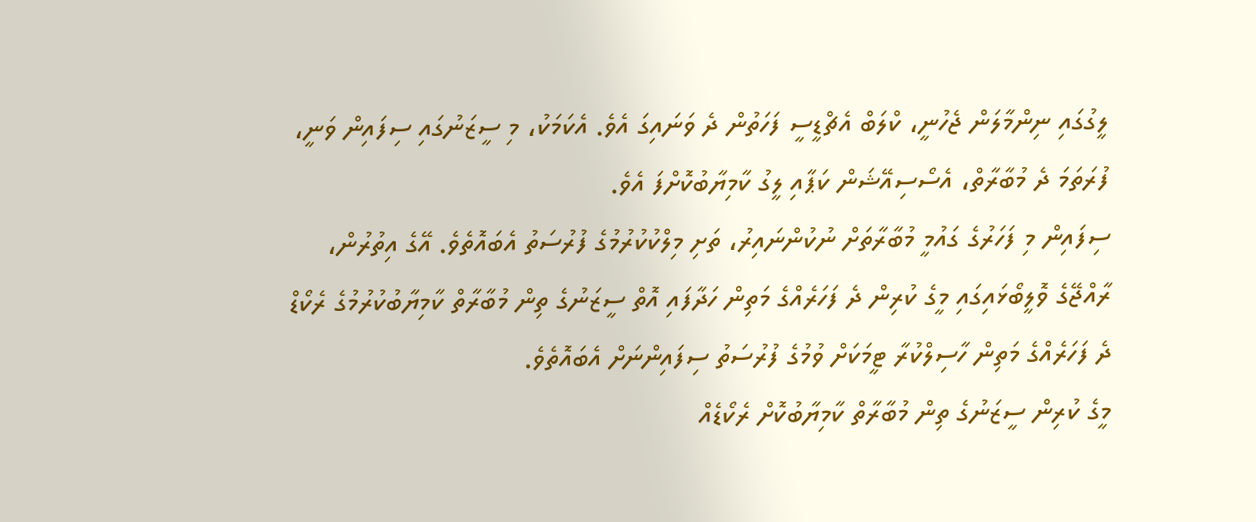ލީގުގައި ނިންމާލަން ޖެހުނީ، ކްލަބް އެޗްޑީސީ ފަހަތުން ދެ ވަނައިގަ އެވެ. އެކަމަކު، މި ސީޒަނުގައި ސިފައިން ވަނީ، ފުރަތަމަ ދެ މުބާރާތް، އެސޯސިއޭޝަން ކަޕާއި ލީގު ކާމިޔާބުކޮށްފަ އެވެ.
ސިފައިން މި ފަހަރުގެ ގައުމީ މުބާރާތަށް ނުކުންނައިރު، ތަށި މިލްކުކުރުމުގެ ފުރުސަތު އެބައޮތެވެ. އޭގެ އިތުރުން، ރާއްޖޭގެ ވޮލީބޯޅައިގައި މީގެ ކުރިން ދެ ފަހަރެއްގެ މަތިން ހަދާފައި އޮތް ސީޒަނުގެ ތިން މުބާރާތް ކާމިޔާބުކުރުމުގެ ރެކޯޑް ދެ ފަހަރެއްގެ މަތިން ހާސިލްކުރާ ޓީމަކަށް ވުމުގެ ފުރުސަތު ސިފައިންނަށް އެބައޮތެވެ.
މީގެ ކުރިން ސީޒަނުގެ ތިން މުބާރާތް ކާމިޔާބުކޮށް ރެކޯޑެއް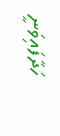ހަދާފައިވަނީ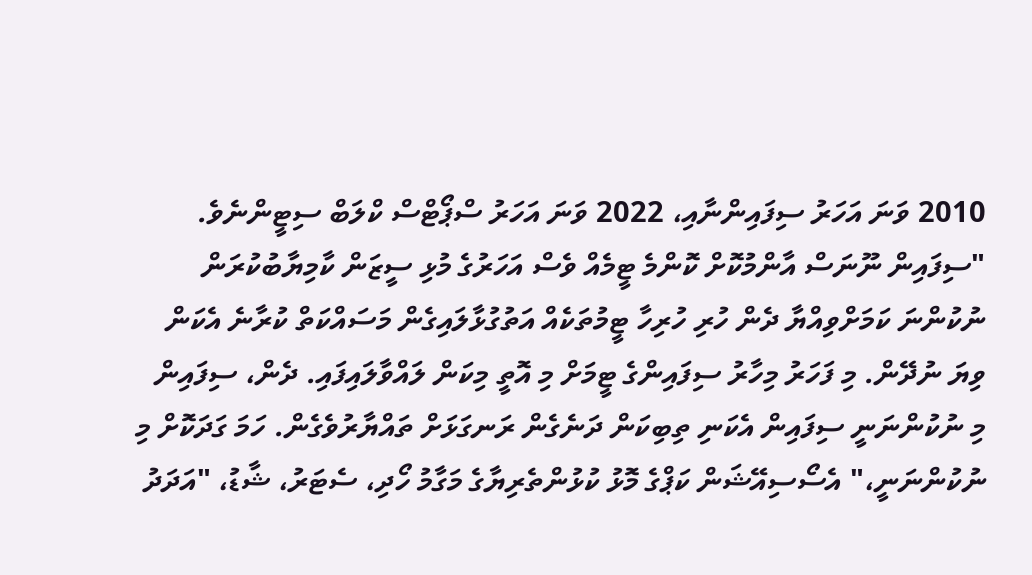2010 ވަނަ އަހަރު ސިފައިންނާއި، 2022 ވަނަ އަހަރު ސްޕޯޓްސް ކްލަބް ސިޓީންނެވެ.
"ސިފައިން ނޫނަސް އާންމުކޮށް ކޮންމެ ޓީމެއް ވެސް އަހަރުގެ މުޅި ސީޒަން ކާމިޔާބުކުރަން ނުކުންނަ ކަމަށްވިއްޔާ ދެން ހުރި ހުރިހާ ޓީމުތަކެއް އަތުގުޅާލައިގެން މަސައްކަތް ކުރާނެ އެކަން ވިޔަ ނުދޭން. މި ފަހަރު މިހާރު ސިފައިންގެ ޓީމަށް މި އޮތީ މިކަން ލައްވާލައިފައި. ދެން، ސިފައިން މި ނުކުންނަނީ ސިފައިން އެކަނި ތިބިކަން ދަނެގެން ރަނގަޅަށް ތައްޔާރުވެގެން. ހަމަ ގަދަކޮށް މި ނުކުންނަނީ،" އެސޯސިއޭޝަން ކަޕްގެ މޮޅު ކުޅުންތެރިޔާގެ މަގާމު ހޯދި، ސެޓަރު، ޝާޑު، "އަދަދު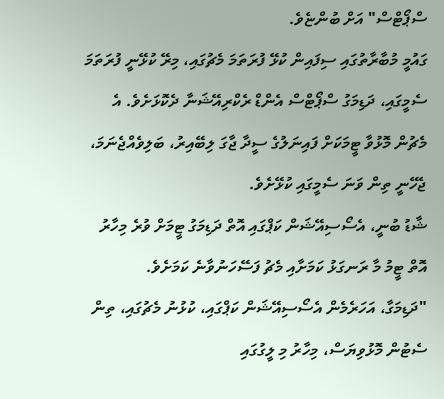ސްޕޯޓްސް" އަށް ބުންޏެވެ.
ގައުމީ މުބާރާތުގައި ސިފައިން ކުޅޭ ފުރަތަމަ މެޗުގައި، މިރޭ ކުޅޭނީ ފުރަތަމަ ސެމީގައި، ދަޑިމަގު ސްޕޯޓްސް އެންޑް ރެކްރިއޭޝަނާ ދެކޮޅަށެވެ. އެ މެޗުން މޮޅުވާ ޓީމަކަށް ފައިނަލުގެ ސީދާ ޖާގަ ލިބޭއިރު، ބަލިވެއްޖެނަމަ، ޖެހޭނީ ތިން ވަނަ ސެމީގައި ކުޅޭށެވެ.
ޝާޑު ބުނީ، އެސޯސިއޭޝަން ކަޕްގައި އޮތް ދަޑިމަގު ޓީމަށް ވުރެ މިހާރު އޮތް ޓީމު މާ ރަނގަޅު ކަމަށާއި މެޗު ފަސޭހަނުވާނެ ކަމަށެވެ.
"ދަޑިމަގާ، އަހަރެމެން އެސޯސިއޭޝަން ކަޕްގައި، ކުޅުނު މެޗުގައި، ތިން ސެޓުން މޮޅުވިޔަސް، މިހާރު މި ލީގުގައި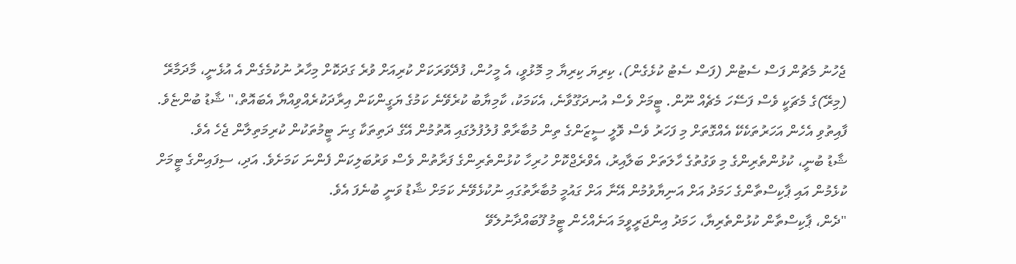ޖެހުނު މެޗުން ފަސް ސެޓުން (ފަސް ސެޓު ކުޅެގެން)، ކިރިޔަ ކިރިޔާ މި މޮޅުވީ، އެ މީހުން، ފުދޭވަރަކަށް ކުރިއަށް ވުރެ ގަދަކޮށް މިހާރު ނުކުމެގެން އެ އުޅެނީ، މާދަމާރޭ (މިރޭ)ގެ މެޗަކީ ވެސް ފަސޭހަ މެޗެއް ނޫން. ޓީމަށް ވެސް އުނދަގޫވާނެ، އެކަމަކު، ކާމިޔާބު ކުރެވޭނެ ކަމުގެ ޔަގީންކަން އިރާދަކުރެއްވިއްޔާ އެބައޮތް،" ޝާޑު ބުންޏެވެ.
ފާއިތުވި އެހެން އަހަރުތަކެކޭ އެއްގޮތަށް މި ފަހަރު ވެސް ވޮލީ ސީޒަންގެ ތިން މުބާރާތް ފުލުފުލުގައި އޮތުމުން އޭގެ ދަތިތަކާ ގިނަ ޓީމުތަކުން ކުރިމަތިލާން ޖެހެ އެވެ.
ޝާޑު ބުނީ، ކުޅުންތެރިންގެ މި ވަގުތުގެ ހާލަތަށް ބަލާއިރު، އެވްރެޖްކޮށް ހުރިހާ ކުޅުންތެރިންގެ ފަރާތުން ވެސް ވަރުބަލިކަން ފެންނަ ކަމަށެވެ. އަދި، ސިފައިންގެ ޓީމަށް ކުޅެމުން އައި ޕާކިސްތާންގެ ހަމަދު އަށް އަނިޔާވުމުން އޭނާ އަށް ގައުމީ މުބާރާތުގައި ނުކުޅެވޭނެ ކަމަށް ޝާޑު ވަނީ ބުނެފަ އެވެ.
"ދެން، ޕާކިސްތާން ކުޅުންތެރިޔާ، ހަމަދު އިންޖަރީވީމަ އަނެއްހެން ޓީމު ފޫބައްދާނުލެވޭ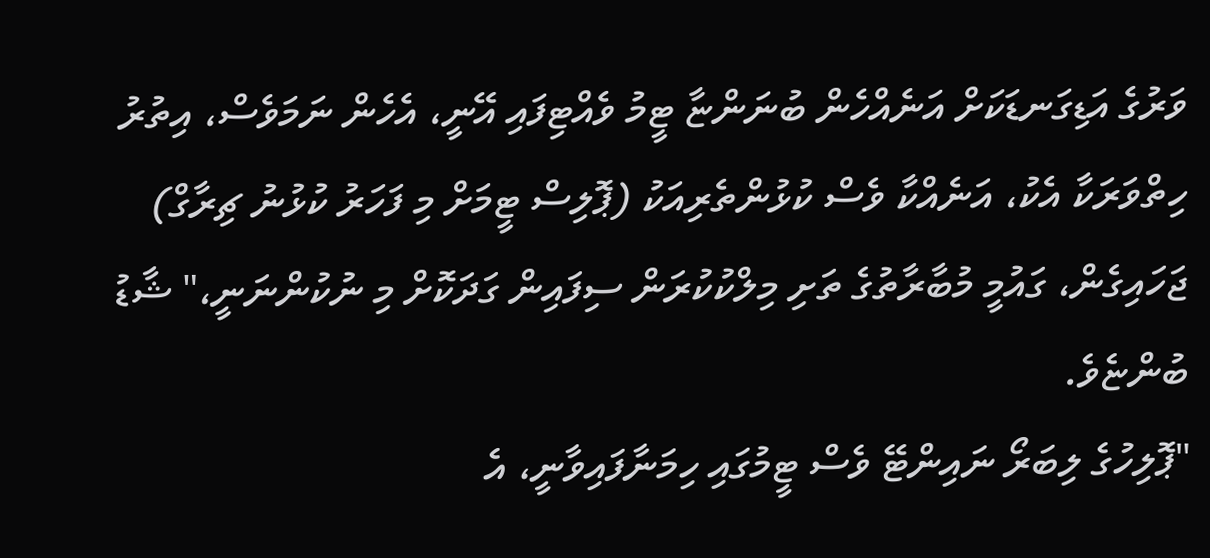ވަރުގެ އަޑިގަނޑަކަށް އަނެއްހެން ބުނަންޏާ ޓީމު ވެއްޓިފައި އޭނީ، އެހެން ނަމަވެސް، އިތުރު ހިތްވަރަކާ އެކު، އަނެއްކާ ވެސް ކުޅުންތެރިއަކު (ޕޮލިސް ޓީމަށް މި ފަހަރު ކުޅުނު ޗިރާގް) ޖަހައިގެން، ގައުމީ މުބާރާތުގެ ތަށި މިލްކުކުރަން ސިފައިން ގަދަކޮށް މި ނުކުންނަނީ،" ޝާޑު ބުންޏެވެ.
"ޕޮލިހުގެ ލިބަރޯ ނައިންޓޭ ވެސް ޓީމުގައި ހިމަނާފައިވާނީ، އެ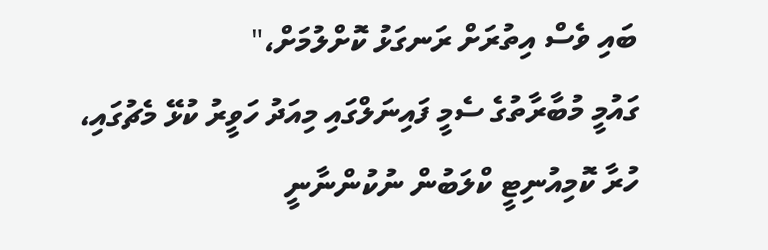ބައި ވެސް އިތުރަށް ރަނގަޅު ކޮށްލުމަށް،"
ގައުމީ މުބާރާތުގެ ސެމީ ފައިނަލްގައި މިއަދު ހަވީރު ކުޅޭ މެޗުގައި، ހުރާ ކޮމިއުނިޓީ ކްލަބުން ނުކުންނާނީ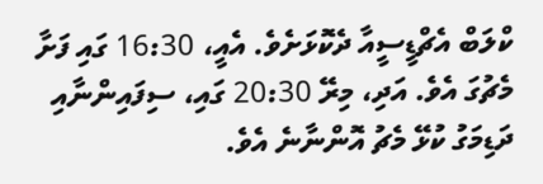ކްލަބް އެޗްޑީސީއާ ދެކޮޅަށެވެ. އެއީ، 16:30 ގައި ފަށާ މެޗުގަ އެވެ. އަދި، މިރޭ 20:30 ގައި، ސިފައިންނާއި ދަޑިމަގު ކުޅޭ މެޗު އޮންނާނެ އެވެ.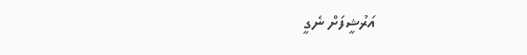އަރުޝީފަށް ނެގީ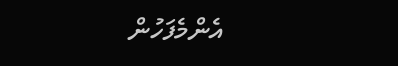އެންމެފަހުން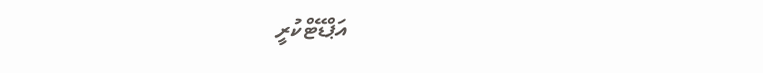އަޕްޑޭޓްކުރީ